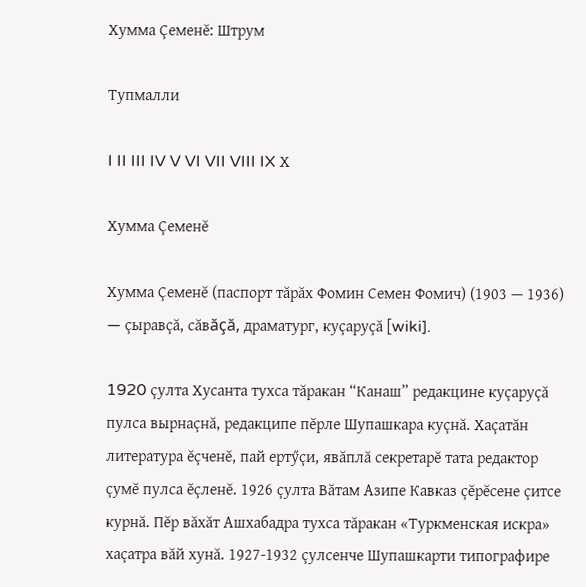Хумма Çеменĕ: Штрум

Тупмалли

I II III IV V VI VII VIII IX Х

Хумма Çеменĕ

Хумма Çеменĕ (паспорт тăрăх Фомин Семен Фомич) (1903 — 1936) — çыравçă, сăвăçă, драматург, куçаруçă [wiki].

1920 çулта Хусанта тухса тăракан “Канаш” редакцине куçаруçă пулса вырнаçнă, редакципе пĕрле Шупашкара куçнă. Хаçатăн литература ĕçченĕ, пай ертӳçи, явăплă секретарĕ тата редактор çумĕ пулса ĕçленĕ. 1926 çулта Вăтам Азипе Кавказ çĕрĕсене çитсе курнă. Пĕр вăхăт Ашхабадра тухса тăракан «Туркменская искра» хаçатра вăй хунă. 1927-1932 çулсенче Шупашкарти типографире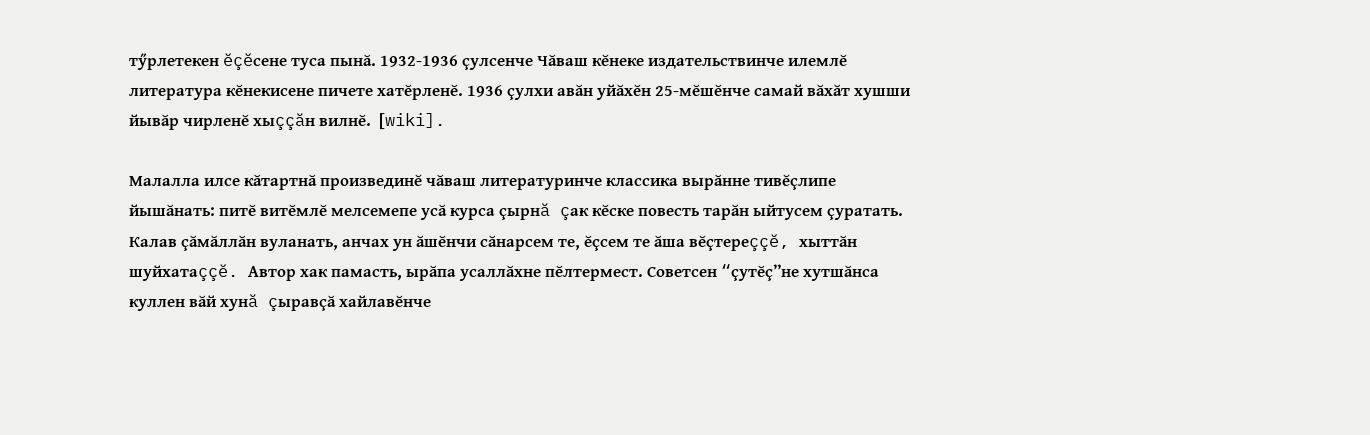тӳрлетекен ĕçĕсене туса пынă. 1932-1936 çулсенче Чăваш кĕнеке издательствинче илемлĕ литература кĕнекисене пичете хатĕрленĕ. 1936 çулхи авăн уйăхĕн 25-мĕшĕнче самай вăхăт хушши йывăр чирленĕ хыççăн вилнĕ.  [wiki].

Малалла илсе кăтартнă произвединĕ чăваш литературинче классика вырăнне тивĕçлипе йышăнать: питĕ витĕмлĕ мелсемепе усă курса çырнă çак кĕске повесть тарăн ыйтусем çуратать. Калав çăмăллăн вуланать, анчах ун ăшĕнчи сăнарсем те, ĕçсем те ăша вĕçтереççĕ, хыттăн шуйхатаççĕ. Автор хак памасть, ырăпа усаллăхне пĕлтермест. Советсен “çутĕç”не хутшăнса куллен вăй хунă çыравçă хайлавĕнче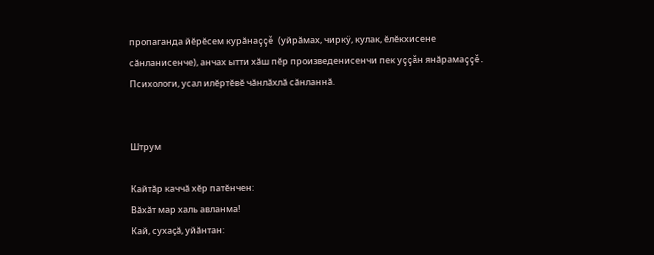пропаганда йĕрĕсем курăнаççĕ (уйрăмах, чиркÿ, кулак, ĕлĕкхисене сăнланисенче), анчах ытти хăш пĕр произведенисенчи пек уççăн янăрамаççĕ. Психологи, усал илĕртĕвĕ чăнлăхлă сăнланнă.


Штрум

Кайтăр каччă хĕр патĕнчен:
Вăхăт мар халь авланма!
Кай, сухаçă, уйăнтан: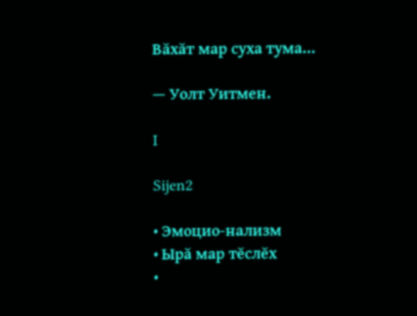Вăхăт мар суха тума…

— Уолт Уитмен.

I

Sijen2

• Эмоцио-нализм
• Ырă мар тĕслĕх
•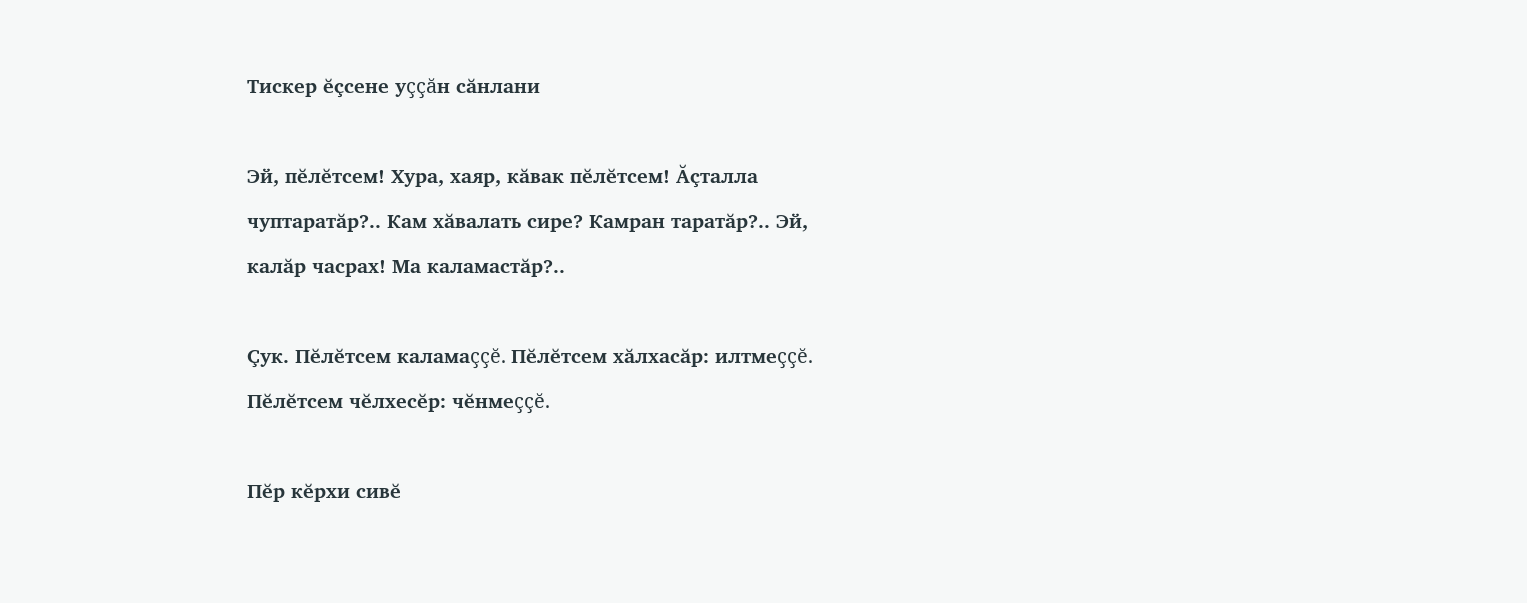Тискер ĕçсене уççăн сăнлани

Эй, пĕлĕтсем! Хура, хаяр, кăвак пĕлĕтсем! Ăçталла чуптаратăр?.. Кам хăвалать сире? Камран таратăр?.. Эй, калăр часрах! Ма каламастăр?..

Çук. Пĕлĕтсем каламаççĕ. Пĕлĕтсем хăлхасăр: илтмеççĕ. Пĕлĕтсем чĕлхесĕр: чĕнмеççĕ.

Пĕр кĕрхи сивĕ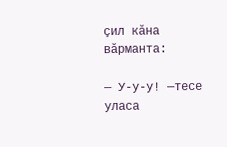çил кăна вăрманта:

— У-у-у! —тесе уласа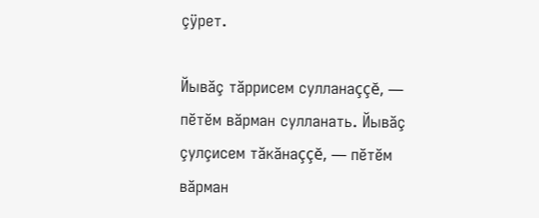çÿрет.

Йывăç тăррисем сулланаççĕ, — пĕтĕм вăрман сулланать. Йывăç çулçисем тăкăнаççĕ, — пĕтĕм вăрман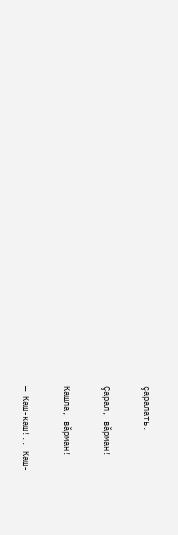çаралать.

Çарал, вăрман!

Кашла, вăрман!

— Каш-каш!.. Каш-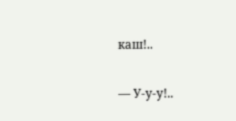каш!..

— У-у-у!..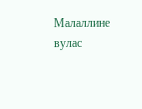Малаллине вулас